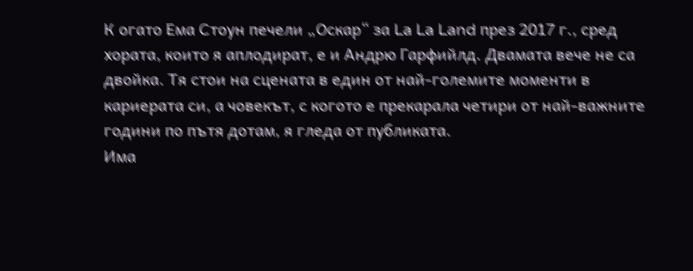К огато Ема Стоун печели „Оскар“ за La La Land през 2017 г., сред хората, които я аплодират, е и Андрю Гарфийлд. Двамата вече не са двойка. Тя стои на сцената в един от най-големите моменти в кариерата си, а човекът, с когото е прекарала четири от най-важните години по пътя дотам, я гледа от публиката.
Има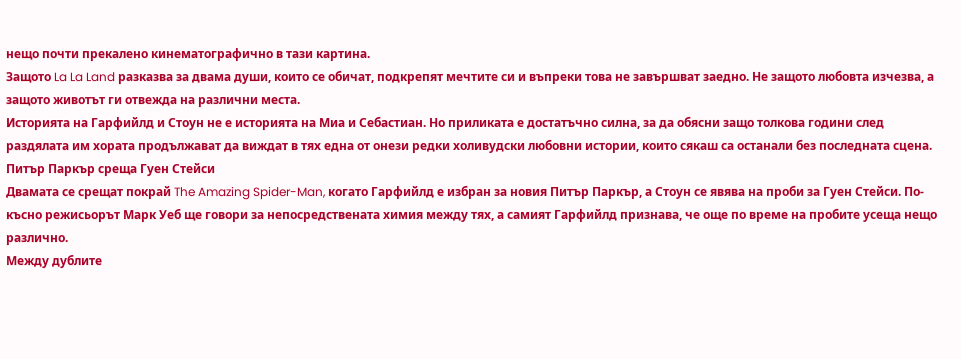нещо почти прекалено кинематографично в тази картина.
Защото La La Land разказва за двама души, които се обичат, подкрепят мечтите си и въпреки това не завършват заедно. Не защото любовта изчезва, а защото животът ги отвежда на различни места.
Историята на Гарфийлд и Стоун не е историята на Миа и Себастиан. Но приликата е достатъчно силна, за да обясни защо толкова години след раздялата им хората продължават да виждат в тях една от онези редки холивудски любовни истории, които сякаш са останали без последната сцена.
Питър Паркър среща Гуен Стейси
Двамата се срещат покрай The Amazing Spider-Man, когато Гарфийлд е избран за новия Питър Паркър, а Стоун се явява на проби за Гуен Стейси. По-късно режисьорът Марк Уеб ще говори за непосредствената химия между тях, а самият Гарфийлд признава, че още по време на пробите усеща нещо различно.
Между дублите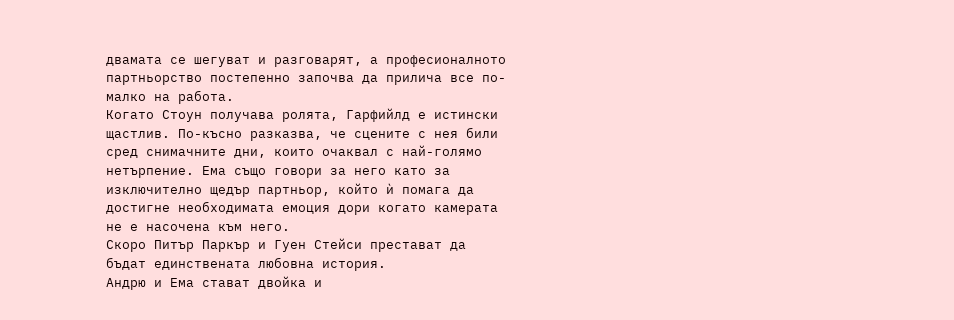двамата се шегуват и разговарят, а професионалното партньорство постепенно започва да прилича все по-малко на работа.
Когато Стоун получава ролята, Гарфийлд е истински щастлив. По-късно разказва, че сцените с нея били сред снимачните дни, които очаквал с най-голямо нетърпение. Ема също говори за него като за изключително щедър партньор, който ѝ помага да достигне необходимата емоция дори когато камерата не е насочена към него.
Скоро Питър Паркър и Гуен Стейси престават да бъдат единствената любовна история.
Андрю и Ема стават двойка и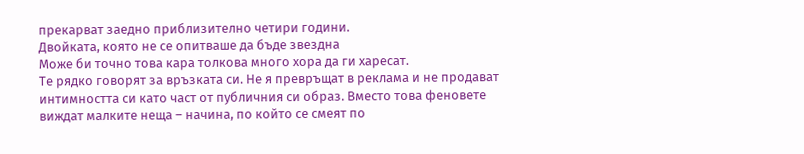прекарват заедно приблизително четири години.
Двойката, която не се опитваше да бъде звездна
Може би точно това кара толкова много хора да ги харесат.
Те рядко говорят за връзката си. Не я превръщат в реклама и не продават интимността си като част от публичния си образ. Вместо това феновете виждат малките неща – начина, по който се смеят по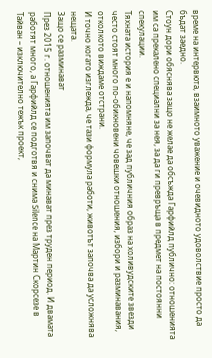време на интервюта, взаимното уважение и очевидното удоволствие просто да бъдат заедно.
Стоун дори обяснява защо не желае да обсъжда Гарфийлд публично: отношенията им са прекалено специални за нея, за да ги превръща в предмет на постоянни спекулации.
Тяхната история е и напомняне, че зад публичния образ на холивудските звезди често стоят много по-обикновени човешки отношения, избори и разминавания, отколкото виждаме отстрани.
И точно когато изглежда, че тази формула работи, животът започва да усложнява нещата.
Защо се разминават
През 2015 г. отношенията им започват да минават през труден период. И двамата работят много, а Гарфийлд се подготвя и снима Silence на Мартин Скорсезе в Тайван – изключително тежък проект,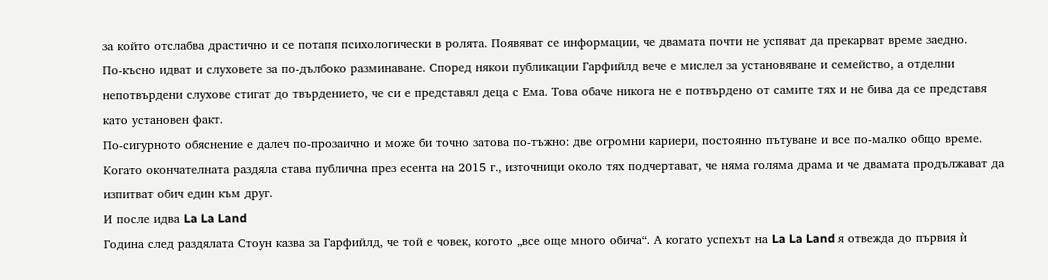за който отслабва драстично и се потапя психологически в ролята. Появяват се информации, че двамата почти не успяват да прекарват време заедно.
По-късно идват и слуховете за по-дълбоко разминаване. Според някои публикации Гарфийлд вече е мислел за установяване и семейство, а отделни непотвърдени слухове стигат до твърдението, че си е представял деца с Ема. Това обаче никога не е потвърдено от самите тях и не бива да се представя като установен факт.
По-сигурното обяснение е далеч по-прозаично и може би точно затова по-тъжно: две огромни кариери, постоянно пътуване и все по-малко общо време. Когато окончателната раздяла става публична през есента на 2015 г., източници около тях подчертават, че няма голяма драма и че двамата продължават да изпитват обич един към друг.
И после идва La La Land
Година след раздялата Стоун казва за Гарфийлд, че той е човек, когото „все още много обича“. А когато успехът на La La Land я отвежда до първия ѝ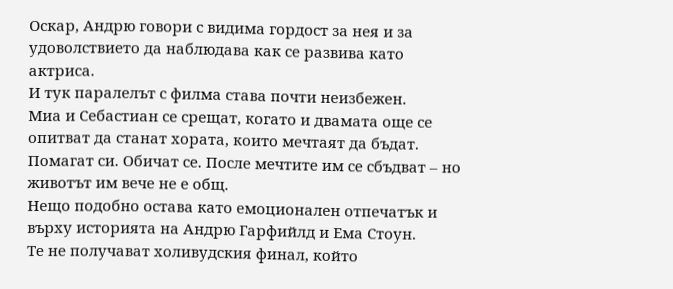Оскар, Андрю говори с видима гордост за нея и за удоволствието да наблюдава как се развива като актриса.
И тук паралелът с филма става почти неизбежен.
Миа и Себастиан се срещат, когато и двамата още се опитват да станат хората, които мечтаят да бъдат. Помагат си. Обичат се. После мечтите им се сбъдват – но животът им вече не е общ.
Нещо подобно остава като емоционален отпечатък и върху историята на Андрю Гарфийлд и Ема Стоун.
Те не получават холивудския финал, който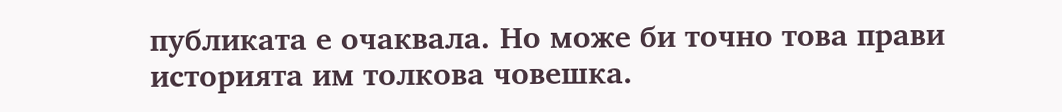публиката е очаквала. Но може би точно това прави историята им толкова човешка.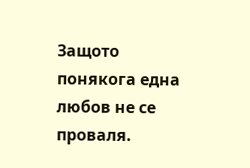Защото понякога една любов не се проваля.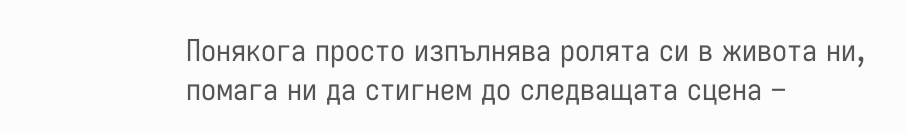Понякога просто изпълнява ролята си в живота ни, помага ни да стигнем до следващата сцена –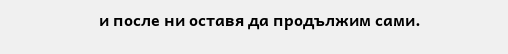и после ни оставя да продължим сами.